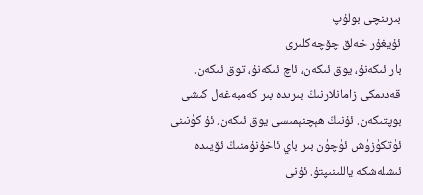بىرىنچى بولۇپ
ئۇيغۇر خەلق چۆچەكلىرى
بار ئىكەنۇ، يوق ئىكەن، ئاچ ئىكەنۇ، توق ئىكەن. قەدىمكى زامانلارنىڭ بىرىدە بىر كەمبەغەل كىشى بوپتىكەن. ئۇنىڭ ھېچنېمىسى يوق ئىكەن. ئۇ كۈنىنى ئۈتكۈزۈش ئۈچۈن بىر باي ئاخۇنۇمنىڭ ئۆيىدە ئىشلەشكە ياللىنىپتۇ. ئۇنى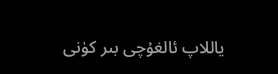ياللاپ ئالغۇچى بىر كۈنى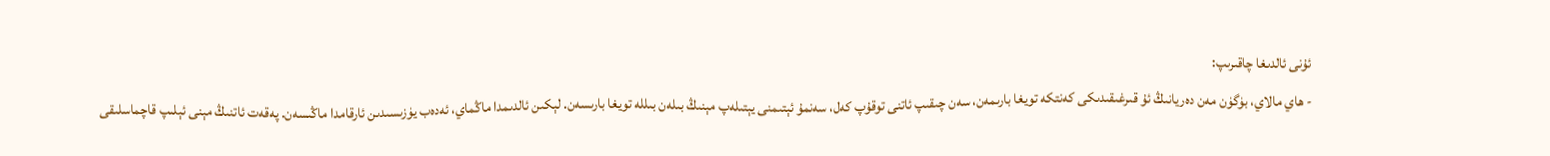ئۇنى ئالدىغا چاقىرىپ:
- ھاي مالاي، بۈگۈن مەن دەريانىڭ ئۇ قىرغىقىدىكى كەنتكە تويغا بارىمەن، سەن چىقىپ ئاتنى توقۇپ كەل، سەنمۇ ئېتىمنى يېتىلەپ مېنىڭ بىلەن بىللە تويغا بارىسەن. لېكىن ئالدىمدا ماڭماي، ئەدەب يۈزىسىدىن ئارقامدا ماڭىسەن. پەقەت ئاتنىڭ مېنى ئېلىپ قاچماسلىقى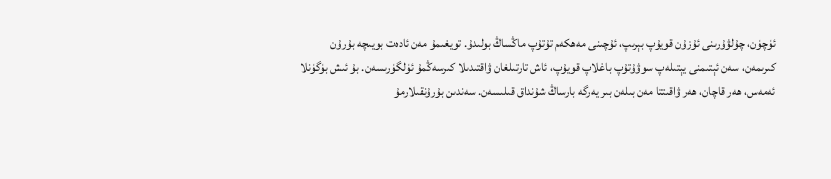ئۈچۈن، چۇلۋۇرىنى ئۇزۇن قويۇپ بېرىپ، ئۇچىنى مەھكەم تۇتۇپ ماڭساڭ بولىدۇ. تويغىمۇ مەن ئادەت بويىچە بۇرۇن كىرىمەن، سەن ئېتىمنى يېتىلەپ سوۋۇتۇپ باغلاپ قويۇپ، ئاش تارتىلغان ۋاقتىدىلا كىرسەڭمۇ ئۈلگۈرىسەن. بۇ ئىش بۈگۈنلا ئەمەس، ھەر قاچان، ھەر ۋاقىتتا مەن بىلەن بىر يەرگە بارساڭ شۇنداق قىلىسەن. سەندىن بۇرۇنقىلارمۇ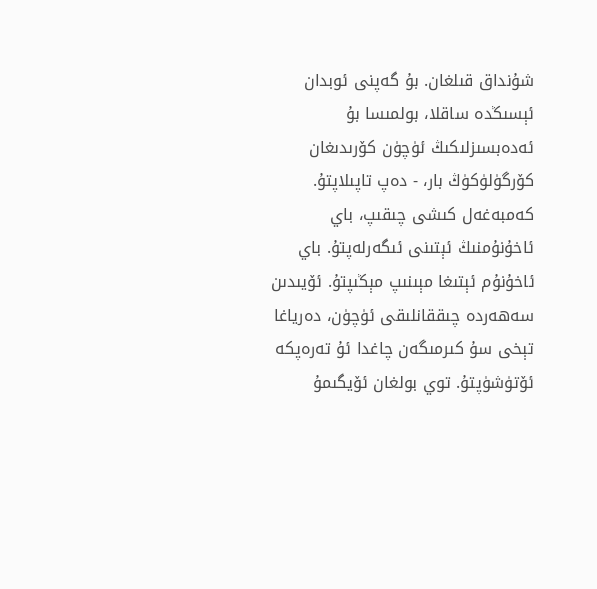شۇنداق قىلغان. بۇ گەپنى ئوبدان ئېسىڭدە ساقلا، بولمىسا بۇ ئەدەبسىزلىكىڭ ئۈچۈن كۆرىدىغان كۆرگۈلۈكۈڭ بار، - دەپ تاپىلاپتۇ.
كەمبەغەل كىشى چىقىپ، باي ئاخۇنۇمنىڭ ئېتىنى ئىگەرلەپتۇ. باي ئاخۇنۇم ئېتىغا مېىنىپ مېڭىپتۇ. ئۆيىدىن سەھەردە چىققانلىقى ئۈچۈن، دەرياغا تېخى سۇ كىرمىگەن چاغدا ئۇ تەرەپكە ئۆتۈشۈپتۇ. توي بولغان ئۆيگىمۇ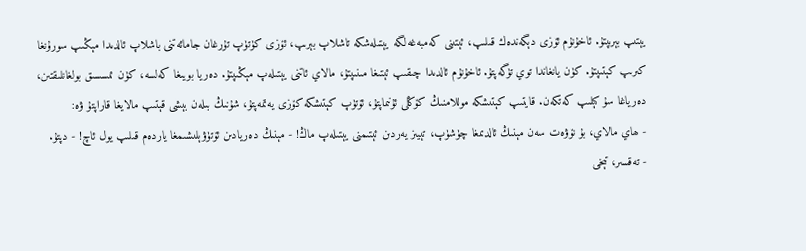يېتىپ بېرىپتۇ. ئاخۇنۇم ئۆزى دېگەندەك قىلىپ، ئېتىنى كەمبەغەلگە يېتىلەشكە تاشلاپ بېرىپ، ئۆزى كۈتۈپ تۇرغان جامائەتنى باشلاپ ئالدىدا مېڭىپ سورۇنغا كىرىپ كېتىپتۇ. كۈن يانغاندا توي تۈگەپتۇ. ئاخۇنۇم ئالدىدا چىقىپ ئېتىغا مىنىپتۇ، مالاي ئاتنى يېتىلەپ مېڭىپتۇ. دەريا بويىغا كەلسە، كۈن ئىسسىق بولغانلىقتىن، دەرياغا سۇ كېلىپ كەتكەن. قايتىپ كېتىشكە موللامنىڭ كۆڭلى ئۇنىماپتۇ، ئۆتۈپ كېتىشكە كۆزى يەتمەپتۇ، شۇنىڭ بىلەن بېشى قېتىپ مالايغا قاراپتۇ ۋە:
- ھاي مالاي، بۇ نۆۋەت سەن مېنىڭ ئالدىمغا چۈشۈپ، تېيىز يەردىن ئېتىمنى يېتىلەپ ماڭ! - مېنىڭ دەريادىن ئۆتۈۋېلىشىمغا ياردەم قىلىپ يول ئاچ! - دپتۇ.
- تەقسىر، تېخى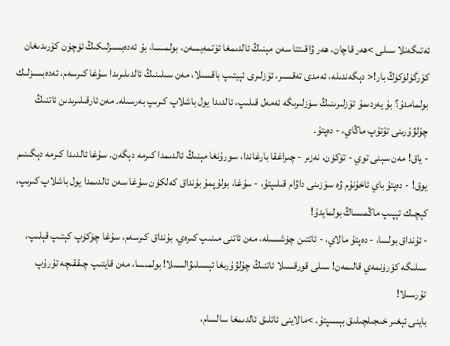ئەتىگەنلا سىلى >ھەر قاچان، ھەر ۋاقىتتا سەن مېنىڭ ئالدىمغا ئۆتمەيسەن، بولمىسا، بۇ ئەدەبسىزلىكىڭ ئۈچۈن كۆرىدىغان كۆرگۈلۈكۈڭ بار!< دېگەندىلە، ئەمدى تەقسىر، ئۆزلىرى ئېيتىپ باقسىلا، مەن سىلىنىڭ ئالدىلىرىدا سۇغا كىرسەم، ئەدەبسىزلىك بولمامدۇ؟ بۇ يەردىمۇ ئۆزلىرىنىڭ سۆزلىرىگە ئەمەل قىلىپ، ئالدىدا يول باشلاپ كىرىپ بەرسىلە. مەن ئارقىلىرىدىن ئاتنىڭ چۇلۋۇرىنى تۇتۇپ ماڭاي، - دەپتۇ.
- ياق! مەن سېنى توي - تۆكۈن، نەزىر - چىراغقا بارغاندا، سورۇنغا مېنىڭ ئالدىمدا كىرمە دېگەن. سۇغا ئالدىدا كىرمە دېگىنىم يوق! - دەپتۇ باي ئاخۇنۇم ۋە سۆزىنى داۋام قىلىپتۇ، - سۇغا، بولۇپمۇ بۇنداق كەلكۈن سۇغا سەن ئالدىمدا يول باشلاپ كىرىپ، كېچىك تېپىپ ماڭمىساڭ بولمايدۇ!
- ئۇنداق بولسا، - دەپتۇ مالاي، - ئاتتىن چۈشسىلە، مەن ئاتنى مىنىپ كىرەي. بۇنداق كىرسەم، سۇغا چۆكۈپ كېتىپ قېلىپ، سىلىگە كۆرۈنمەي قالىمەن! سىلى قورقسىلا ئاتنىڭ چۇلۋۇرىغا ئېسىلىۋالسىلا! بولمىسا، مەن قايتىپ چىققىچە تۇرۇپ تۇرسىلا!
باينى ئېغىر خىجىلچىلىق بېسىپتۇ. >مالاينى ئاتلىق ئالدىمغا سالسام،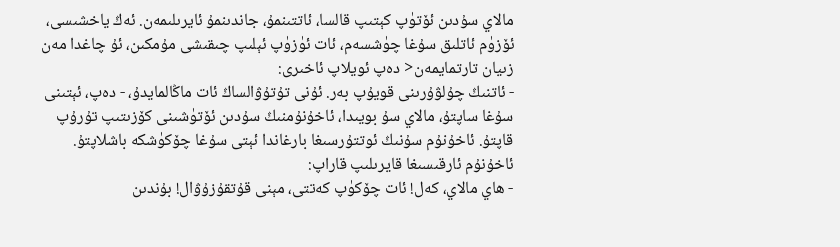مالاي سۇدىن ئۆتۈپ كېتىپ قالسا، ئاتتىنمۇ، جاندىنمۇ ئايرىلىمەن. ئەڭ ياخشىسى، ئۆزۈم ئاتلىق سۇغا چۈشسەم، ئات ئۈزۈپ ئېلىپ چىقىشى مۇمكىن، ئۇ چاغدا مەن زىيان تارتمايمەن< دەپ ئويلاپ ئاخىرى:
- ئاتنىڭ چۇلۋۇرىنى قويۇپ بەر. ئۇنى تۇتۇۋالساڭ ئات ماڭالمايدۇ، - دەپ، ئېتىنى سۇغا ساپتۇ، مالاي سۇ بويىدا، ئاخۇنۇمنىڭ سۇدىن ئۆتۈشىنى كۆزىتىپ تۇرۇپ قاپتۇ. ئاخۇنۇم سۇنىڭ ئوتتۇرسىغا بارغاندا ئېتى سۇغا چۆكۈشكە باشلاپتۇ. ئاخۇنۇم ئارقىسىغا قايرىلىپ قاراپ:
- ھاي مالاي، كەل! ئات چۆكۈپ كەتتى، مېنى قۇتقۇزۇۋال! بۇندىن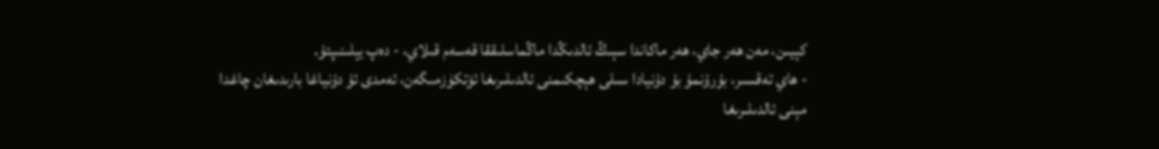كېيىن، مەن ھەر جاي، ھەر ماكاندا سېىڭ ئالدىڭدا ماڭماسلىققا قەسەم قىلاي، - دەپ يېلىنىپتۇ.
- ھاي تەقسىر، بۇرۇنمۇ بۇ دۇنيادا سىلى ھېچكىمنى ئالدىلىرىغا ئۆتكۈزمىگەن، ئەمدى ئۇ دۇنياغا بارىدىغان چاغدا مېنى ئالدىلىرىغا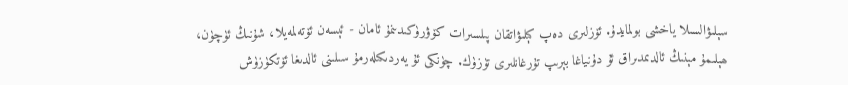سېلىۋالسىلا ياخشى بولمايدۇ. ئۆزلىرى دەپ كېلىۋاتقان پىلسىرات كۆۋرۈكىدىنمۇ ئامان - ئېسەن ئۆتەلمەيلا، شۇنىڭ ئۈچۈن، ھېلىمۇ مېنىڭ ئالدىمدىراق ئۇ دۇنياغا بېرىپ تۇرغانلىرى تۈزۈك. چۈنكى ئۇ يەردىكىلەرمۇ سىلىنى ئالدىغا ئۆتكۈزۈش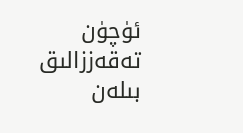ئۈچۈن تەقەززالىق بىلەن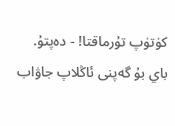كۈتۈپ تۇرماقتا! - دەپتۇ.
باي بۇ گەپنى ئاڭلاپ جاۋاب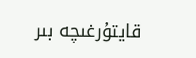قايتۇرغىچە بىر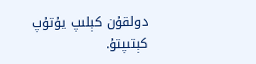دولقۇن كېلىپ يۇتۇپ كېتىپتۇ.